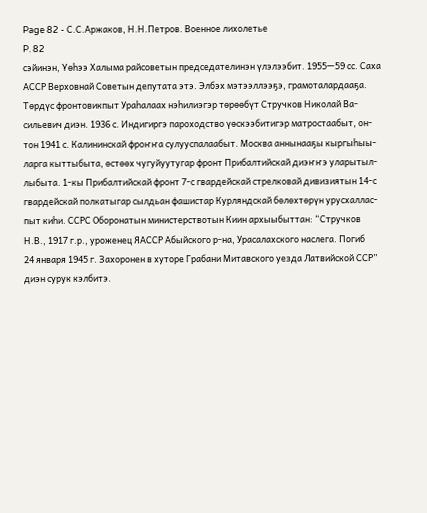Page 82 - С.С.Аржаков, Н.Н.Петров. Военное лихолетье
P. 82
сэйинэн, Үөһээ Халыма райсоветын председателинэн үлэлээбит. 1955—59 сс. Саха
АССР Верховнай Советын депутата этэ. Элбэх мэтээллээҕэ, грамоталардааҕа.
Төрдүс фронтовикпыт Ураһалаах нэһилиэгэр төрөөбүт Стручков Николай Ва-
сильевич диэн. 1936 с. Индигиргэ пароходство үөскээбитигэр матростаабыт, он-
тон 1941 с. Калининскай фроҥҥа сулууспалаабыт. Москва аннынааҕы кыргыһыы-
ларга кыттыбыта, өстөөх чугуйуутугар фронт Прибалтийскай диэҥҥэ уларытыл-
лыбыта. 1-кы Прибалтийскай фронт 7-с гвардейскай стрелковай дивизиятын 14-с
гвардейскай полкатыгар сылдьан фашистар Курляндскай бөлөхтөрүн урусхаллас-
пыт киһи. ССРС Оборонатын министерствотын Киин архыыбыттан: “Стручков
Н.В., 1917 г.р., уроженец ЯАССР Абыйского р-на, Урасалахского наслега. Погиб
24 января 1945 г. Захоронен в хуторе Грабани Митавского уезда Латвийской ССР”
диэн сурук кэлбитэ.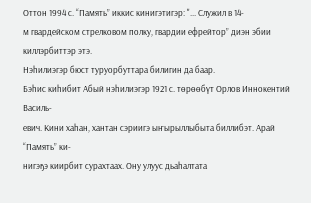Оттон 1994 с. “Память” иккис кинигэтигэр: "... Служил в 14-
м гвардейском стрелковом полку, гвардии ефрейтор” диэн эбии киллэрбиттэр этэ.
Нэһилиэгэр бюст туруорбуттара билигин да баар.
Бэһис киһибит Абый нэһилиэгэр 1921 с. төрөөбүт Орлов Иннокентий Василь-
евич. Кини хаһан, хантан сэриигэ ыҥырыллыбыта биллибэт. Арай “Память” ки-
нигэҕэ киирбит сурахтаах. Ону улуус дьаһалтата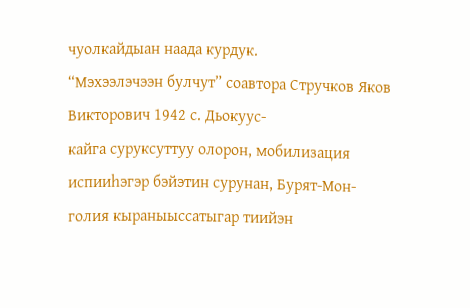чуолкайдыан наада курдук.
“Мэхээлэчээн булчут” соавтора Стручков Яков Викторович 1942 с. Дьокуус-
кайга суруксуттуу олорон, мобилизация испииһэгэр бэйэтин сурунан, Бурят-Мон-
голия кыраныыссатыгар тиийэн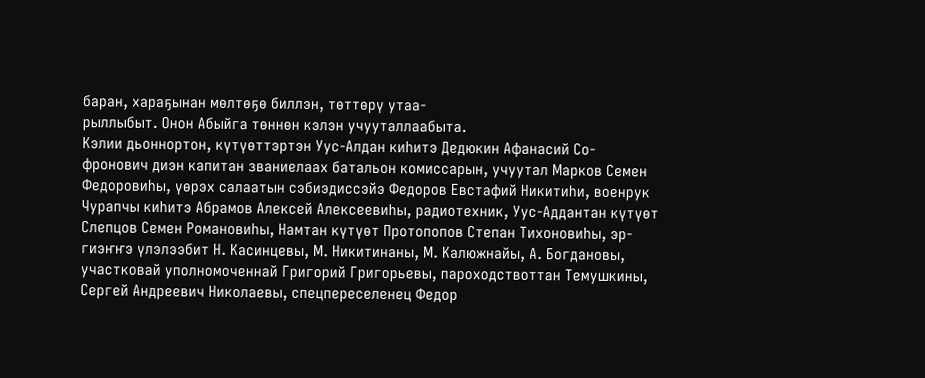баран, хараҕынан мөлтөҕө биллэн, төттөрү утаа-
рыллыбыт. Онон Абыйга төннөн кэлэн учууталлаабыта.
Кэлии дьоннортон, күтүөттэртэн Уус-Алдан киһитэ Дедюкин Афанасий Со-
фронович диэн капитан званиелаах батальон комиссарын, учуутал Марков Семен
Федоровиһы, үөрэх салаатын сэбиэдиссэйэ Федоров Евстафий Никитиһи, военрук
Чурапчы киһитэ Абрамов Алексей Алексеевиһы, радиотехник, Уус-Аддантан күтүөт
Слепцов Семен Романовиһы, Намтан күтүөт Протопопов Степан Тихоновиһы, эр-
гиэҥҥэ үлэлээбит Н. Касинцевы, М. Никитинаны, М. Калюжнайы, А. Богдановы,
участковай уполномоченнай Григорий Григорьевы, пароходствоттан Темушкины,
Сергей Андреевич Николаевы, спецпереселенец Федор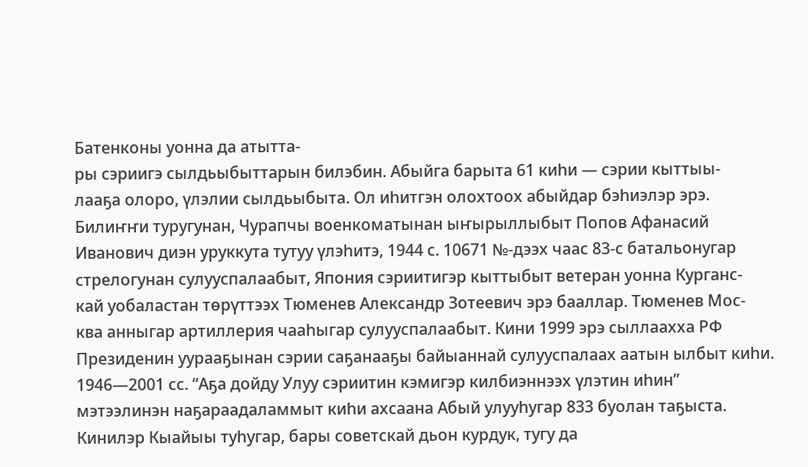Батенконы уонна да атытта-
ры сэриигэ сылдьыбыттарын билэбин. Абыйга барыта 61 киһи — сэрии кыттыы-
лааҕа олоро, үлэлии сылдьыбыта. Ол иһитгэн олохтоох абыйдар бэһиэлэр эрэ.
Билиҥҥи туругунан, Чурапчы военкоматынан ыҥырыллыбыт Попов Афанасий
Иванович диэн уруккута тутуу үлэһитэ, 1944 с. 10671 №-дээх чаас 83-с батальонугар
стрелогунан сулууспалаабыт, Япония сэриитигэр кыттыбыт ветеран уонна Курганс-
кай уобаластан төрүттээх Тюменев Александр Зотеевич эрэ бааллар. Тюменев Мос-
ква анныгар артиллерия чааһыгар сулууспалаабыт. Кини 1999 эрэ сыллаахха РФ
Президенин уурааҕынан сэрии саҕанааҕы байыаннай сулууспалаах аатын ылбыт киһи.
1946—2001 сс. “Аҕа дойду Улуу сэриитин кэмигэр килбиэннээх үлэтин иһин”
мэтээлинэн наҕараадаламмыт киһи ахсаана Абый улууһугар 833 буолан таҕыста.
Кинилэр Кыайыы туһугар, бары советскай дьон курдук, тугу да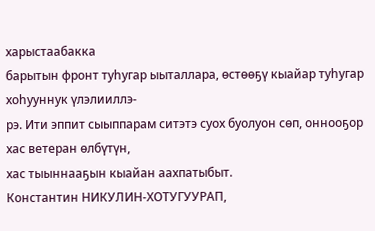харыстаабакка
барытын фронт туһугар ыыталлара, өстөөҕү кыайар туһугар хоһууннук үлэлииллэ-
рэ. Ити эппит сыыппарам ситэтэ суох буолуон сөп, оннооҕор хас ветеран өлбүтүн,
хас тыыннааҕын кыайан аахпатыбыт.
Константин НИКУЛИН-ХОТУГУУРАП,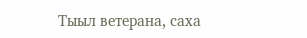Тыыл ветерана, саха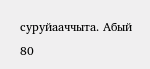суруйааччыта. Абый
80